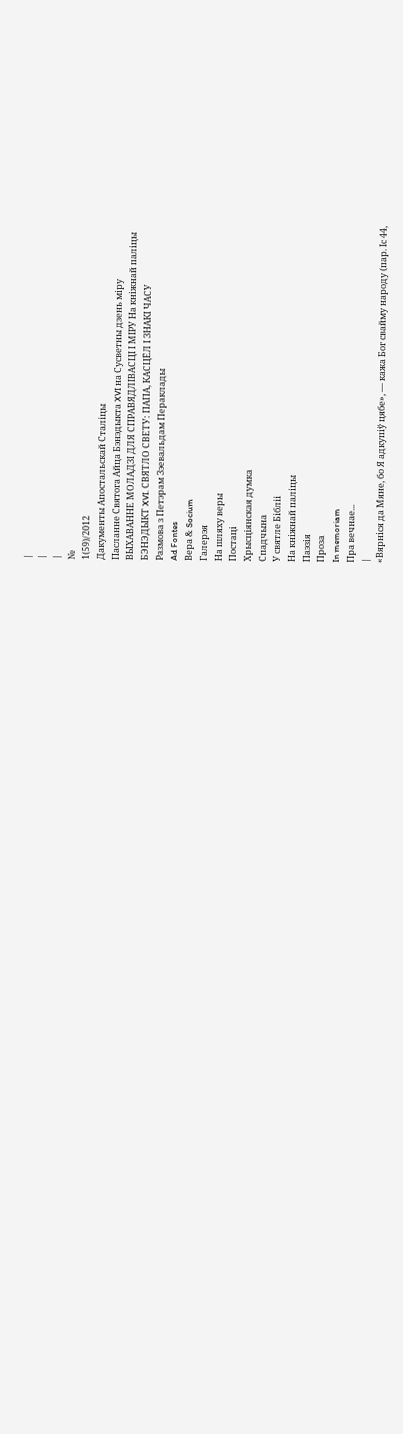|
|
|
№
1(59)/2012
Дакументы Апостальскай Сталіцы
Пасланне Святога Айца Бэнэдыкта XVI на Сусветны дзень міру
ВЫХАВАННЕ МОЛАДЗІ ДЛЯ СПРАВЯДЛІВАСЦІ І МІРУ На кніжнай паліцы
БЭНЭДЫКТ XVI. СВЯТЛО СВЕТУ: ПАПА, КАСЦЁЛ І ЗНАКІ ЧАСУ
Размова з Петэрам Зэевальдам Пераклады
Ad Fontes
Вера & Socium
Галерэя
На шляху веры
Постаці
Хрысціянская думка
Спадчына
У святле Бібліі
На кніжнай паліцы
Паэзія
Проза
In memoriam
Пра вечнае...
|
«Вярніся да Мяне, бо Я адкупіў цябе», — кажа Бог свайму народу (пар. Іс 44,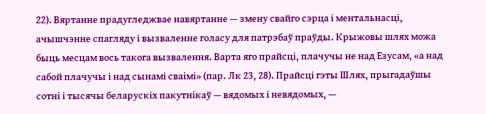22). Вяртанне прадугледжвае навяртанне — змену свайго сэрца і ментальнасці, ачышчэнне спагляду і вызваленне голасу для патрэбаў праўды. Крыжовы шлях можа быць месцам вось такога вызвалення. Варта яго прайсці, плачучы не над Езусам, «а над сабой плачучы і над сынамі сваімі» (пар. Лк 23, 28). Прайсці гэты Шлях, прыгадаўшы сотні і тысячы беларускіх пакутнікаў — вядомых і невядомых, —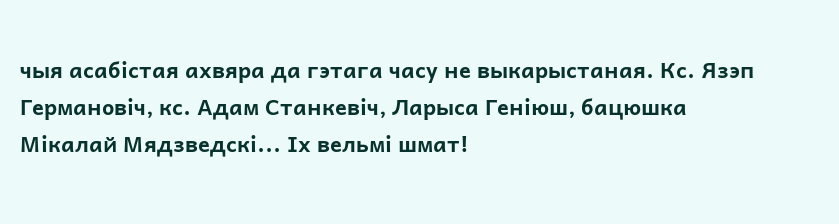чыя асабістая ахвяра да гэтага часу не выкарыстаная. Кс. Язэп Германовіч, кс. Адам Станкевіч, Ларыса Геніюш, бацюшка Мікалай Мядзведскі... Іх вельмі шмат!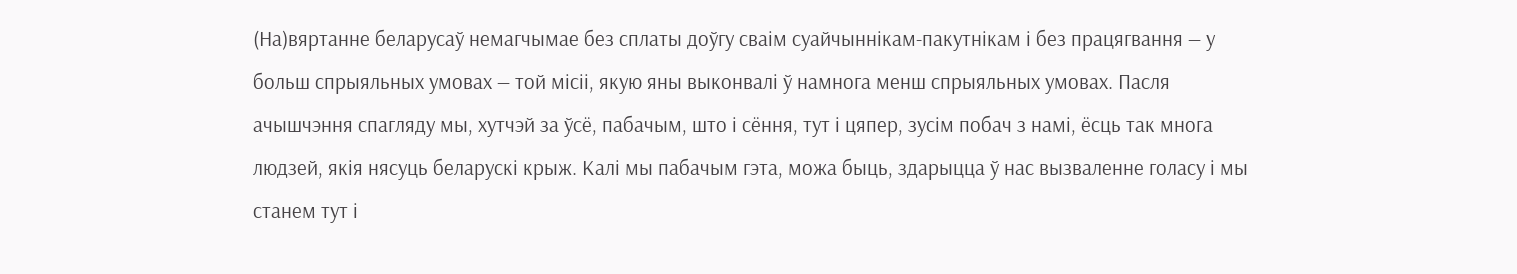(На)вяртанне беларусаў немагчымае без сплаты доўгу сваім суайчыннікам-пакутнікам і без працягвання — у больш спрыяльных умовах — той місіі, якую яны выконвалі ў намнога менш спрыяльных умовах. Пасля ачышчэння спагляду мы, хутчэй за ўсё, пабачым, што і сёння, тут і цяпер, зусім побач з намі, ёсць так многа людзей, якія нясуць беларускі крыж. Калі мы пабачым гэта, можа быць, здарыцца ў нас вызваленне голасу і мы станем тут і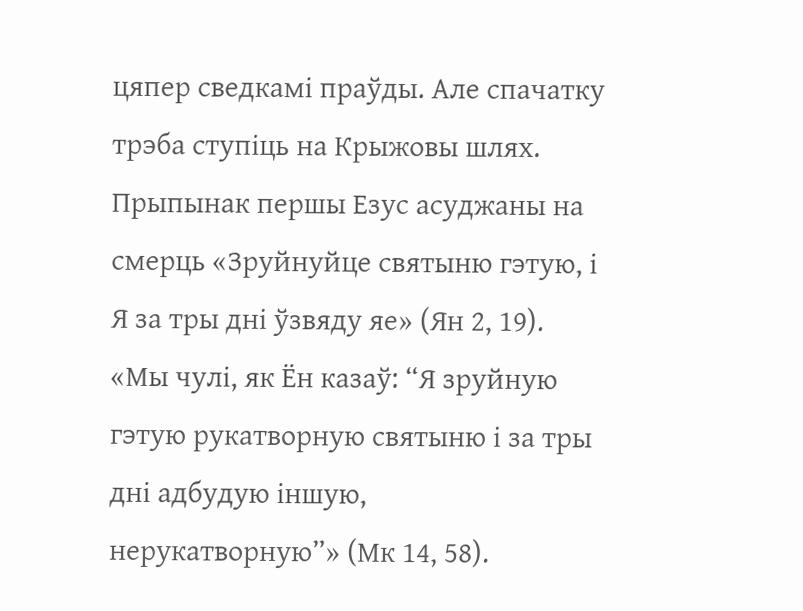цяпер сведкамі праўды. Але спачатку трэба ступіць на Крыжовы шлях.
Прыпынак першы Езус асуджаны на смерць «Зруйнуйце святыню гэтую, і Я за тры дні ўзвяду яе» (Ян 2, 19). «Мы чулі, як Ён казаў: “Я зруйную гэтую рукатворную святыню і за тры дні адбудую іншую, нерукатворную”» (Мк 14, 58).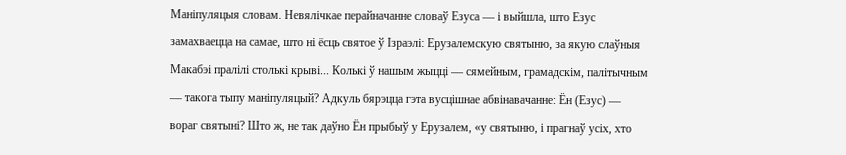Маніпуляцыя словам. Невялічкае перайначанне словаў Езуса — і выйшла, што Езус замахваецца на самае, што ні ёсць святое ў Ізраэлі: Ерузалемскую святыню, за якую слаўныя Макабэі пралілі столькі крыві... Колькі ў нашым жыцці — сямейным, грамадскім, палітычным — такога тыпу маніпуляцый? Адкуль бярэцца гэта вусцішнае абвінавачанне: Ён (Езус) — вораг святыні? Што ж, не так даўно Ён прыбыў у Ерузалем, «у святыню, і прагнаў усіх, хто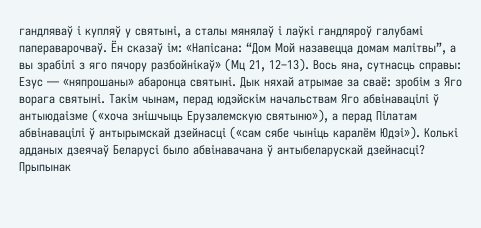гандляваў і купляў у святыні, а сталы мянялаў і лаўкі гандляроў галубамі папераварочваў. Ён сказаў ім: «Напісана: “Дом Мой назавецца домам малітвы”, а вы зрабілі з яго пячору разбойнікаў» (Мц 21, 12–13). Вось яна, сутнасць справы: Езус — «няпрошаны» абаронца святыні. Дык няхай атрымае за сваё: зробім з Яго ворага святыні. Такім чынам, перад юдэйскім начальствам Яго абвінавацілі ў антыюдаізме («хоча знішчыць Ерузалемскую святыню»), а перад Пілатам абвінавацілі ў антырымскай дзейнасці («сам сябе чыніць каралём Юдэі»). Колькі адданых дзеячаў Беларусі было абвінавачана ў антыбеларускай дзейнасці?
Прыпынак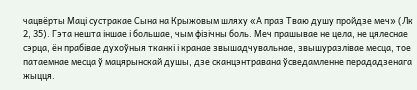чацвёрты Маці сустракае Сына на Крыжовым шляху «А праз Тваю душу пройдзе меч» (Лк 2, 35). Гэта нешта іншае і большае, чым фізічны боль. Меч прашывае не цела, не цялеснае сэрца, ён прабівае духоўныя тканкі і кранае звышадчувальнае, звышуразлівае месца, тое патаемнае месца ў мацярынскай душы, дзе сканцэнтравана ўсведамленне перададзенага жыцця.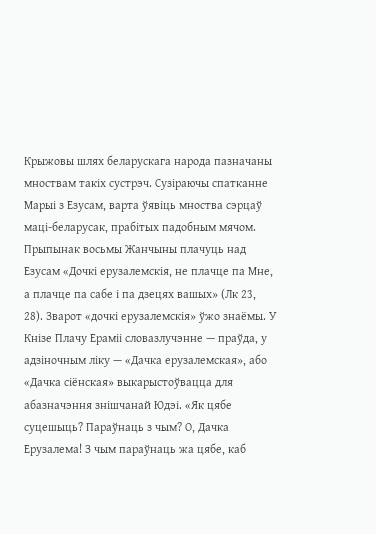Крыжовы шлях беларускага народа пазначаны мноствам такіх сустрэч. Сузіраючы спатканне Марыі з Езусам, варта ўявіць мноства сэрцаў маці-беларусак, прабітых падобным мячом.
Прыпынак восьмы Жанчыны плачуць над Езусам «Дочкі ерузалемскія, не плачце па Мне, а плачце па сабе і па дзецях вашых» (Лк 23, 28). Зварот «дочкі ерузалемскія» ўжо знаёмы. У Кнізе Плачу Ераміі словазлучэнне — праўда, у адзіночным ліку — «Дачка ерузалемская», або «Дачка сіёнская» выкарыстоўвацца для абазначэння знішчанай Юдэі. «Як цябе суцешыць? Параўнаць з чым? О, Дачка Ерузалема! З чым параўнаць жа цябе, каб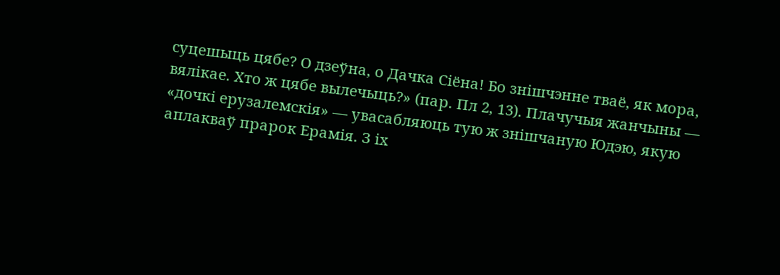суцешыць цябе? О дзеўна, о Дачка Сіёна! Бо знішчэнне тваё, як мора, вялікае. Хто ж цябе вылечыць?» (пар. Пл 2, 13). Плачучыя жанчыны — «дочкі ерузалемскія» — увасабляюць тую ж знішчаную Юдэю, якую аплакваў прарок Ерамія. З іх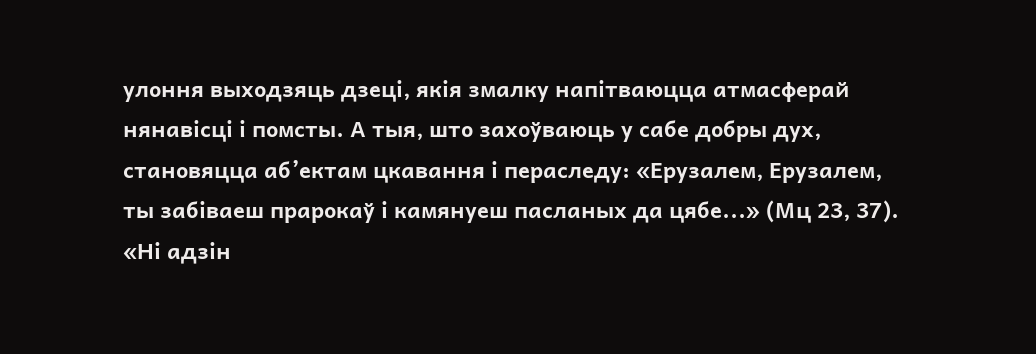улоння выходзяць дзеці, якія змалку напітваюцца атмасферай нянавісці і помсты. А тыя, што захоўваюць у сабе добры дух, становяцца аб’ектам цкавання і пераследу: «Ерузалем, Ерузалем, ты забіваеш прарокаў і камянуеш пасланых да цябе...» (Мц 23, 37). «Ні адзін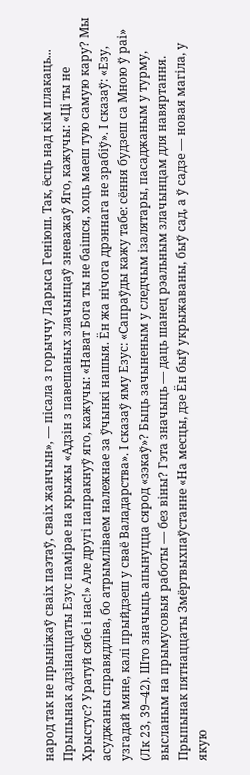народ так не прыніжаў сваіх паэтаў, сваіх жанчын», — пісала з горыччу Ларыса Геніюш. Так, ёсць над кім плакаць...
Прыпынак адзінаццаты Езус памірае на крыжы «Адзін з павешаных злачынцаў зневажаў Яго, кажучы: «Ці ты не Хрыстус? Уратуй сябе і нас!» Але другі папракнуў яго, кажучы: «Нават Бога ты не баішся, хоць маеш тую самую кару? Мы асуджаны справядліва, бо атрымліваем належнае за ўчынкі нашыя. Ён жа нічога дрэннага не зрабіў». І сказаў: «Езу, узгадай мяне, калі прыйдзеш у сваё Валадарства». І сказаў яму Езус: «Сапраўды кажу табе: сёння будзеш са Мною ў раі» (Лк 23, 39–42). Што значыць апынуцца сярод «зэкаў»? Быць зачыненым у следчым ізалятары, пасаджаным у турму, высланым на прымусовыя работы — без віны? Гэта значыць — даць шанец рэальным злачынцам для навяртання.
Прыпынак пятнаццаты Змёртвыхпаўстанне «На месцы, дзе Ён быў укрыжаваны, быў сад, а ў садзе — новая магіла, у якую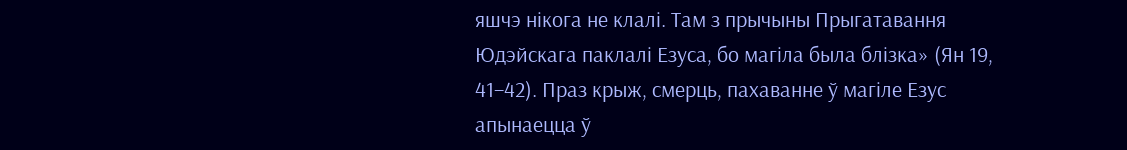яшчэ нікога не клалі. Там з прычыны Прыгатавання Юдэйскага паклалі Езуса, бо магіла была блізка» (Ян 19, 41–42). Праз крыж, смерць, пахаванне ў магіле Езус апынаецца ў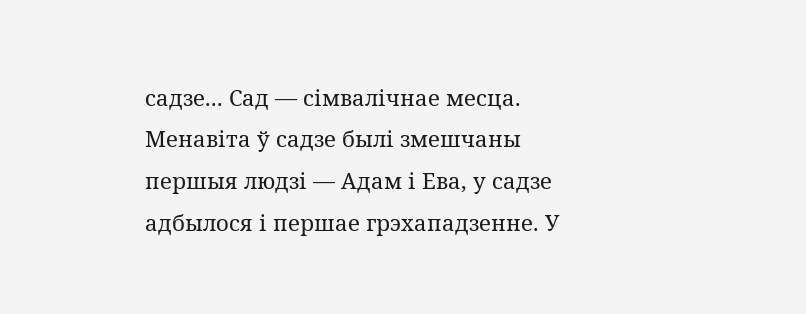садзе... Сад — сімвалічнае месца. Менавіта ў садзе былі змешчаны першыя людзі — Адам і Ева, у садзе адбылося і першае грэхападзенне. У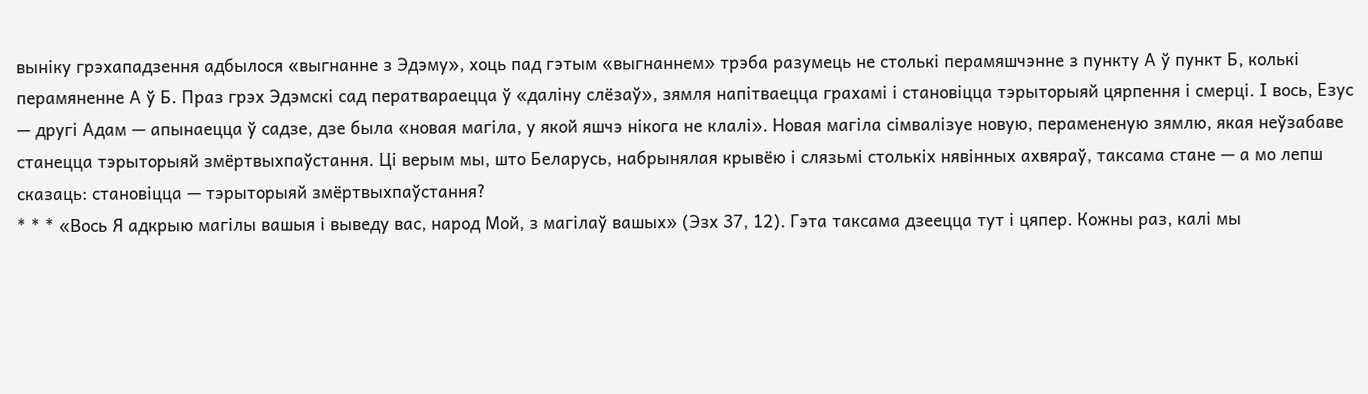выніку грэхападзення адбылося «выгнанне з Эдэму», хоць пад гэтым «выгнаннем» трэба разумець не столькі перамяшчэнне з пункту А ў пункт Б, колькі перамяненне А ў Б. Праз грэх Эдэмскі сад ператвараецца ў «даліну слёзаў», зямля напітваецца грахамі і становіцца тэрыторыяй цярпення і смерці. І вось, Езус — другі Адам — апынаецца ў садзе, дзе была «новая магіла, у якой яшчэ нікога не клалі». Новая магіла сімвалізуе новую, перамененую зямлю, якая неўзабаве станецца тэрыторыяй змёртвыхпаўстання. Ці верым мы, што Беларусь, набрынялая крывёю і слязьмі столькіх нявінных ахвяраў, таксама стане — а мо лепш сказаць: становіцца — тэрыторыяй змёртвыхпаўстання?
* * * «Вось Я адкрыю магілы вашыя і выведу вас, народ Мой, з магілаў вашых» (Эзх 37, 12). Гэта таксама дзеецца тут і цяпер. Кожны раз, калі мы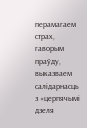перамагаем страх, гаворым праўду, выказваем салідарнасць з «церпячымі дзеля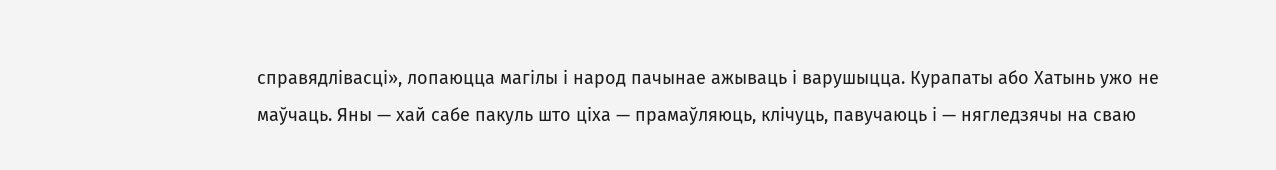справядлівасці», лопаюцца магілы і народ пачынае ажываць і варушыцца. Курапаты або Хатынь ужо не маўчаць. Яны — хай сабе пакуль што ціха — прамаўляюць, клічуць, павучаюць і — нягледзячы на сваю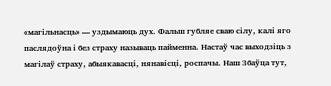«магільнасць» — уздымаюць дух. Фальш губляе сваю сілу, калі яго паслядоўна і без страху называць пайменна. Настаў час выходзіць з магілаў страху, абыякавасці, нянавісці, роспачы. Наш Збаўца тут,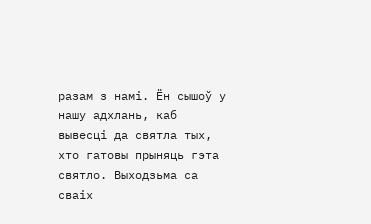разам з намі. Ён сышоў у нашу адхлань, каб вывесці да святла тых, хто гатовы прыняць гэта святло. Выходзьма са сваіх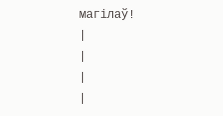магілаў!
|
|
|
|